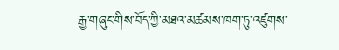རྒྱ་གཞུང་གིས་བོད་ཀྱི་མཐའ་མཚམས་ཁག་ཏུ་འཛུགས་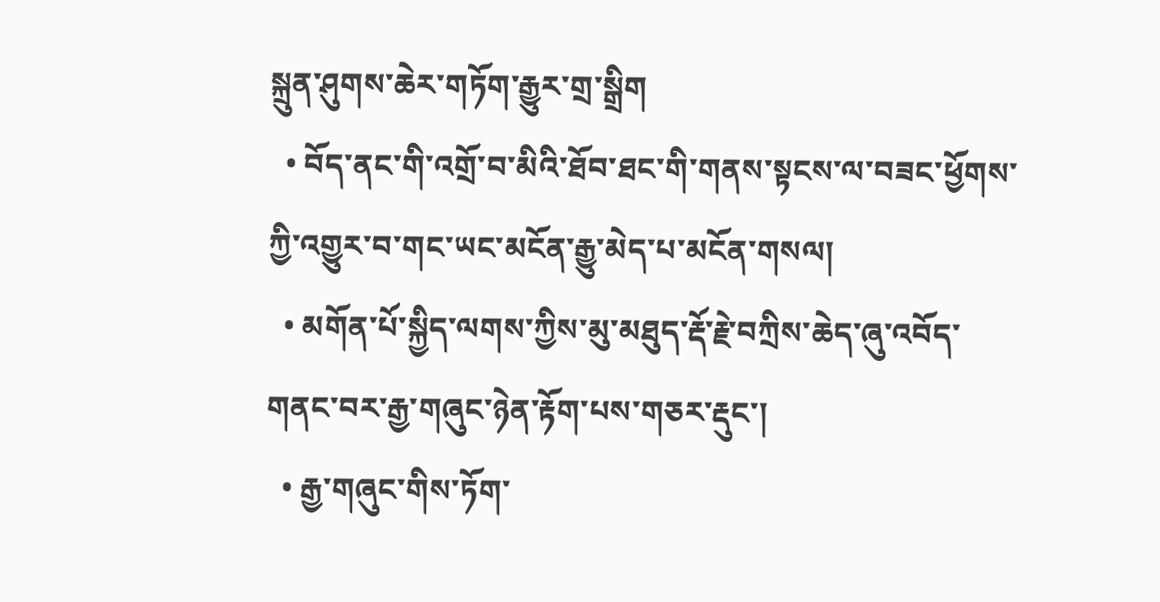སྐྲུན་ཤུགས་ཆེར་གཏོག་རྒྱུར་གྲ་སྒྲིག
  • བོད་ནང་གི་འགྲོ་བ་མིའི་ཐོབ་ཐང་གི་གནས་སྟངས་ལ་བཟང་ཕྱོགས་ཀྱི་འགྱུར་བ་གང་ཡང་མངོན་རྒྱུ་མེད་པ་མངོན་གསལ།
  • མགོན་པོ་སྐྱིད་ལགས་ཀྱིས་མུ་མཐུད་རྡོ་རྗེ་བཀྲིས་ཆེད་ཞུ་འབོད་གནང་བར་རྒྱ་གཞུང་ཉེན་རྟོག་པས་གཅར་རྡུང་།
  • རྒྱ་གཞུང་གིས་ཏོག་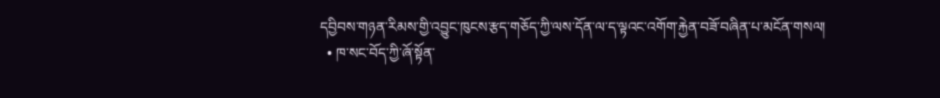དབྱིབས་གཉན་རིམས་གྱི་འབྱུང་ཁུངས་རྩད་གཅོད་ཀྱི་ལས་དོན་ལ་ད་ལྟའང་འགོག་རྐྱེན་བཟོ་བཞིན་པ་མངོན་གསལ།
  • ཁ་སང་བོད་ཀྱི་ཞོ་སྟོན་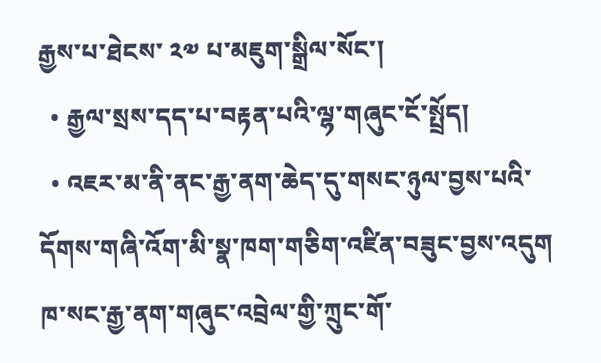རྒྱས་པ་ཐེངས་ ༢༧ པ་མཇུག་སྒྲིལ་སོང་།
  • རྒྱལ་སྲས་དད་པ་བརྟན་པའི་ལྷ་གཞུང་ངོ་སྤྲོད།
  • འཇར་མ་ནི་ནང་རྒྱ་ནག་ཆེད་དུ་གསང་ཉུལ་བྱས་པའི་དོགས་གཞི་འོག་མི་སྣ་ཁག་གཅིག་འཛིན་བཟུང་བྱས་འདུག
ཁ་སང་རྒྱ་ནག་གཞུང་འབྲེལ་གྱི་ཀྲུང་གོ་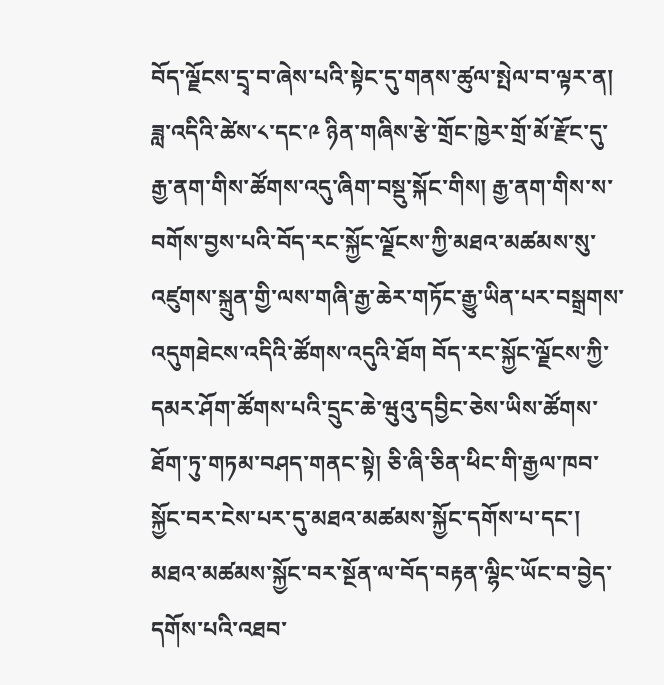བོད་ལྗོངས་དྲྭ་བ་ཞེས་པའི་སྟེང་དུ་གནས་ཚུལ་སྤེལ་བ་ལྟར་ན། ཟླ་འདིའི་ཚེས་༨་དང་༩ ཉིན་གཞིས་རྩེ་གྲོང་ཁྱེར་གྲོ་མོ་རྫོང་དུ་རྒྱ་ནག་གིས་ཚོགས་འདུ་ཞིག་བསྡུ་སྐོང་གིས། རྒྱ་ནག་གིས་ས་བགོས་བྱས་པའི་བོད་རང་སྐྱོང་ལྗོངས་ཀྱི་མཐའ་མཚམས་སུ་འཛུགས་སྐྲུན་གྱི་ལས་གཞི་རྒྱ་ཆེར་གཏོང་རྒྱུ་ཡིན་པར་བསྒྲགས་འདུགཐེངས་འདིའི་ཚོགས་འདུའི་ཐོག བོད་རང་སྐྱོང་ལྗོངས་ཀྱི་དམར་ཤོག་ཚོགས་པའི་དྲུང་ཆེ་ཝུའུ་དབྱིང་ཅེས་ཡིས་ཚོགས་ཐོག་ཏུ་གཏམ་བཤད་གནང་སྟེ། ཅི་ཞི་ཅིན་ཕིང་གི་རྒྱལ་ཁབ་སྐྱོང་བར་ངེས་པར་དུ་མཐའ་མཚམས་སྐྱོང་དགོས་པ་དང་། མཐའ་མཚམས་སྐྱོང་བར་སྔོན་ལ་བོད་བརྟན་ལྷིང་ཡོང་བ་བྱེད་དགོས་པའི་འཐབ་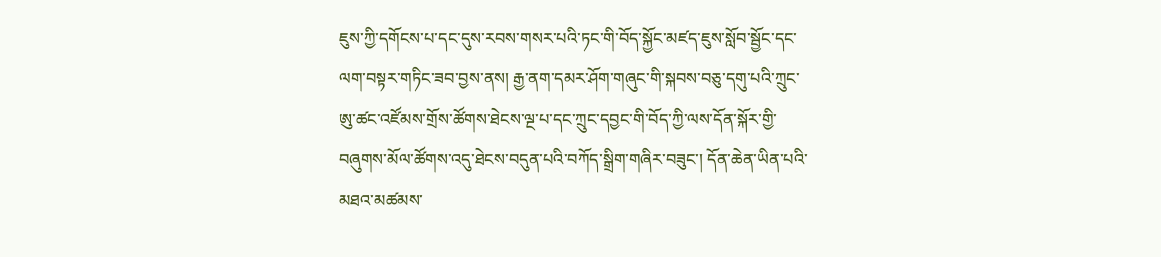ཇུས་ཀྱི་དགོངས་པ་དང་དུས་རབས་གསར་པའི་ཏང་གི་བོད་སྐྱོང་མཛད་ཇུས་སློབ་སྦྱོང་དང་ལག་བསྟར་གཏིང་ཟབ་བྱས་ནས། རྒྱ་ནག་དམར་ཤོག་གཞུང་གི་སྐབས་བཅུ་དགུ་པའི་ཀྲུང་ཨུ་ཚང་འཛོམས་གྲོས་ཚོགས་ཐེངས་ལྔ་པ་དང་ཀྲུང་དབྱང་གི་བོད་ཀྱི་ལས་དོན་སྐོར་གྱི་བཞུགས་མོལ་ཚོགས་འདུ་ཐེངས་བདུན་པའི་བཀོད་སྒྲིག་གཞིར་བཟུང་། དོན་ཆེན་ཡིན་པའི་མཐའ་མཚམས་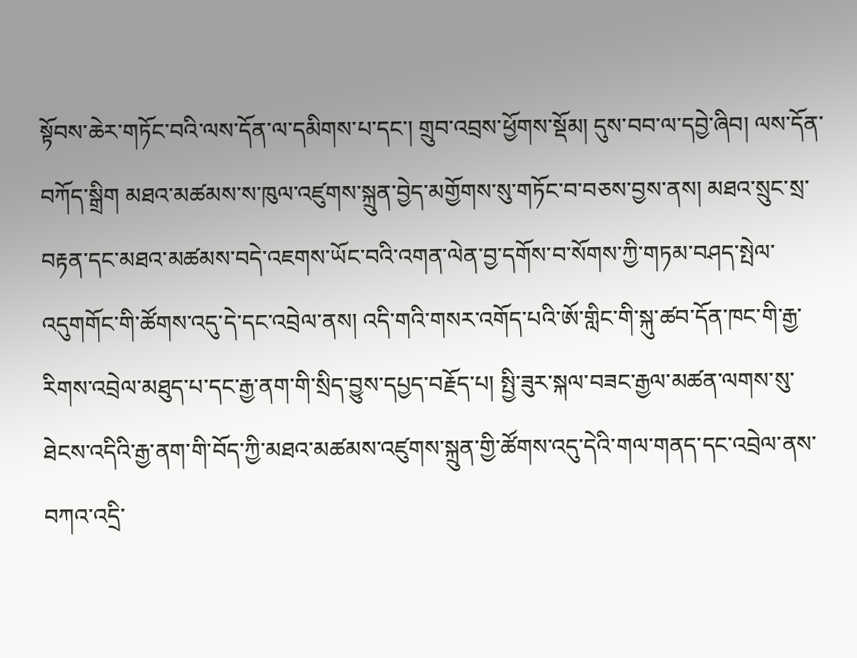སྟོབས་ཆེར་གཏོང་བའི་ལས་དོན་ལ་དམིགས་པ་དང་། གྲུབ་འབྲས་ཕྱོགས་སྡོམ། དུས་བབ་ལ་དབྱེ་ཞིབ། ལས་དོན་བཀོད་སྒྲིག མཐའ་མཚམས་ས་ཁུལ་འཛུགས་སྐྲུན་བྱེད་མགྱོགས་སུ་གཏོང་བ་བཅས་བྱས་ནས། མཐའ་སྲུང་སྲ་བརྟན་དང་མཐའ་མཚམས་བདེ་འཇགས་ཡོང་བའི་འགན་ལེན་བྱ་དགོས་བ་སོགས་ཀྱི་གཏམ་བཤད་སྤེལ་འདུགགོང་གི་ཚོགས་འདུ་དེ་དང་འབྲེལ་ནས། འདི་གའི་གསར་འགོད་པའི་ཨོ་གླིང་གི་སྐུ་ཚབ་དོན་ཁང་གི་རྒྱ་རིགས་འབྲེལ་མཐུད་པ་དང་རྒྱ་ནག་གི་སྲིད་བྱུས་དཔྱད་བརྗོད་པ། སྤྱི་ཟུར་སྐལ་བཟང་རྒྱལ་མཚན་ལགས་སུ་ཐེངས་འདིའི་རྒྱ་ནག་གི་བོད་ཀྱི་མཐའ་མཚམས་འཛུགས་སྐྲུན་གྱི་ཚོགས་འདུ་དེའི་གལ་གནད་དང་འབྲེལ་ནས་བཀའ་འདྲི་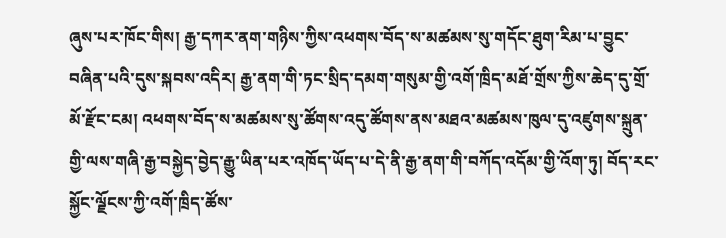ཞུས་པར་ཁོང་གིས། རྒྱ་དཀར་ནག་གཉིས་ཀྱིས་འཕགས་བོད་ས་མཚམས་སུ་གདོང་ཐུག་རིམ་པ་བྱུང་བཞིན་པའི་དུས་སྐབས་འདིར། རྒྱ་ནག་གི་ཏང་སྲིད་དམག་གསུམ་གྱི་འགོ་ཁྲིད་མཐོ་གྲོས་ཀྱིས་ཆེད་དུ་གྲོ་མོ་རྫོང་ངམ། འཕགས་བོད་ས་མཚམས་སུ་ཚོགས་འདུ་ཚོགས་ནས་མཐའ་མཚམས་ཁུལ་དུ་འཛུགས་སྐྲུན་གྱི་ལས་གཞི་རྒྱ་བསྐྱེད་བྱེད་རྒྱུ་ཡིན་པར་འཁོད་ཡོད་པ་དེ་ནི་རྒྱ་ནག་གི་བཀོད་འདོམ་གྱི་འོག་ཏུ། བོད་རང་སྐྱོང་ལྗོངས་ཀྱི་འགོ་ཁྲིད་ཚོས་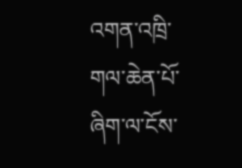འགན་འཁྲི་གལ་ཆེན་པོ་ཞིག་ལ་ངོས་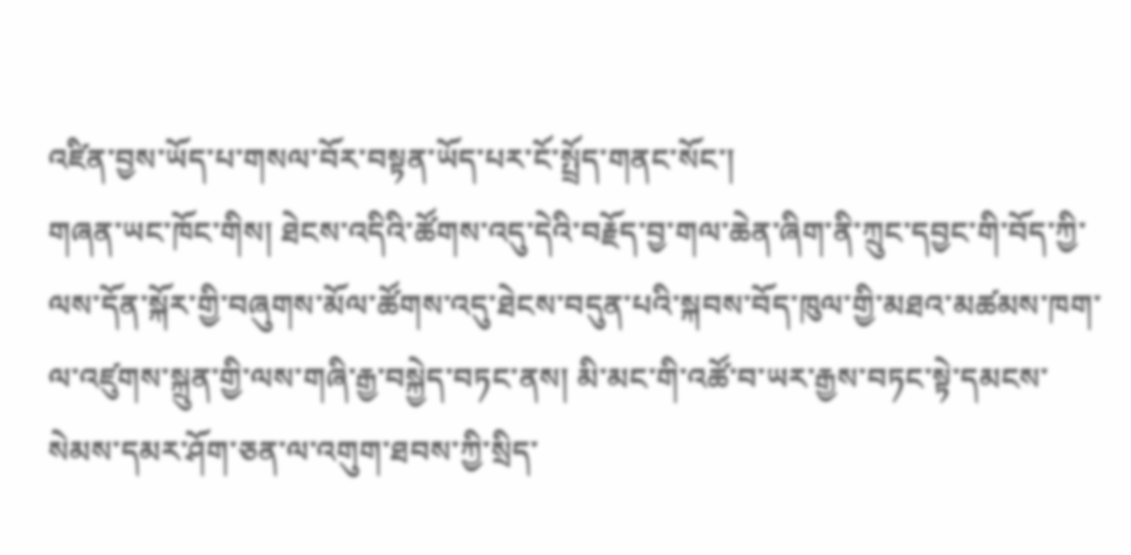འཛིན་བྱས་ཡོད་པ་གསལ་བོར་བསྟན་ཡོད་པར་ངོ་སྤྲོད་གནང་སོང་།
གཞན་ཡང་ཁོང་གིས། ཐེངས་འདིའི་ཚོགས་འདུ་དེའི་བརྗོད་བྱ་གལ་ཆེན་ཞིག་ནི་ཀྲུང་དབྱང་གི་བོད་ཀྱི་ལས་དོན་སྐོར་གྱི་བཞུགས་མོལ་ཚོགས་འདུ་ཐེངས་བདུན་པའི་སྐབས་བོད་ཁུལ་གྱི་མཐའ་མཚམས་ཁག་ལ་འཛུགས་སྐྲུན་གྱི་ལས་གཞི་རྒྱ་བསྐྱེད་བཏང་ནས། མི་མང་གི་འཚོ་བ་ཡར་རྒྱས་བཏང་སྟེ་དམངས་སེམས་དམར་ཤོག་ཅན་ལ་འགུག་ཐབས་ཀྱི་སྲིད་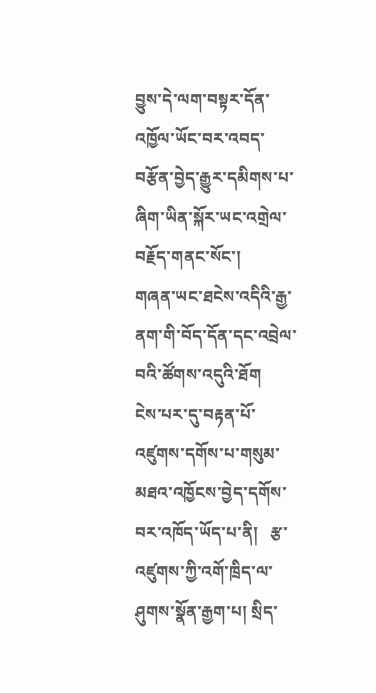བྱུས་དེ་ལག་བསྟར་དོན་འཁྱོལ་ཡོང་བར་འབད་བརྩོན་བྱེད་རྒྱུར་དམིགས་པ་ཞིག་ཡིན་སྐོར་ཡང་འགྲེལ་བརྗོད་གནང་སོང་།
གཞན་ཡང་ཐངེས་འདིའི་རྒྱ་ནག་གི་བོད་དོན་དང་འབྲེལ་བའི་ཚོགས་འདུའི་ཐོག   ངེས་པར་དུ་བརྟན་པོ་འཛུགས་དགོས་པ་གསུམ་མཐའ་འཁྱོངས་བྱེད་དགོས་བར་འཁོད་ཡོད་པ་ནི།   རྩ་འཛུགས་ཀྱི་འགོ་ཁྲིད་ལ་ཤུགས་སྣོན་རྒྱག་པ། སྲིད་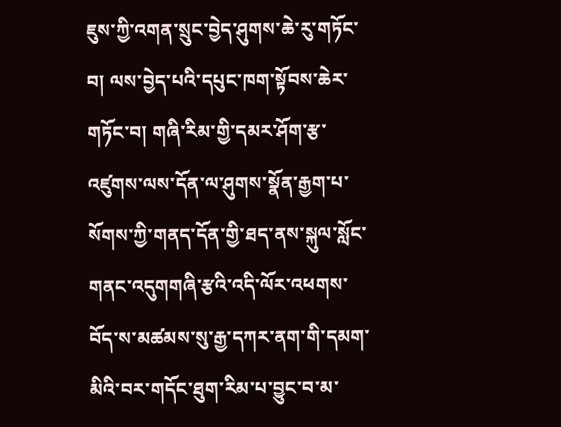ཇུས་ཀྱི་འགན་སྲུང་བྱེད་ཤུགས་ཆེ་རུ་གཏོང་བ། ལས་བྱེད་པའི་དཔུང་ཁག་སྟོབས་ཆེར་གཏོང་བ། གཞི་རིམ་གྱི་དམར་ཤོག་རྩ་འཛུགས་ལས་དོན་ལ་ཤུགས་སྣོན་རྒྱག་པ་སོགས་ཀྱི་གནད་དོན་གྱི་ཐད་ནས་སྐུལ་སློང་གནང་འདུགགཞི་རྩའི་འདི་ལོར་འཕགས་བོད་ས་མཚམས་སུ་རྒྱ་དཀར་ནག་གི་དམག་མིའི་བར་གདོང་ཐུག་རིམ་པ་བྱུང་བ་མ་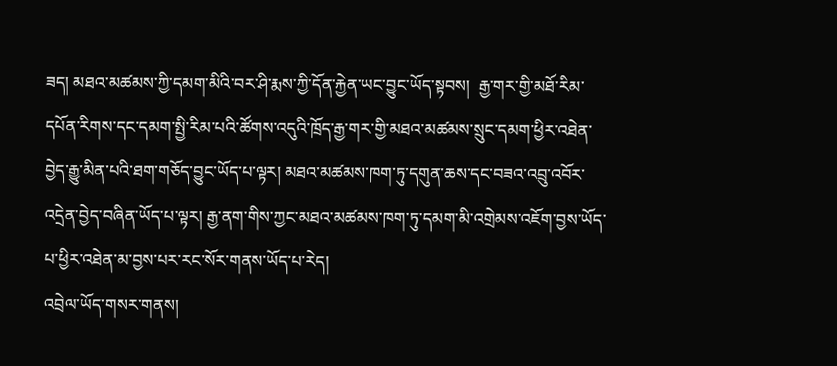ཟད། མཐའ་མཚམས་ཀྱི་དམག་མིའི་བར་ཤི་རྨས་ཀྱི་དོན་རྐྱེན་ཡང་བྱུང་ཡོད་སྟབས།  རྒྱ་གར་གྱི་མཐོ་རིམ་དཔོན་རིགས་དང་དམག་སྤྱི་རིམ་པའི་ཚོགས་འདུའི་ཁྲོད་རྒྱ་གར་གྱི་མཐའ་མཚམས་སྲུང་དམག་ཕྱིར་འཐེན་བྱེད་རྒྱུ་མིན་པའི་ཐག་གཅོད་བྱུང་ཡོད་པ་ལྟར། མཐའ་མཚམས་ཁག་ཏུ་དགུན་ཆས་དང་བཟའ་འབྲུ་འབོར་འདྲེན་བྱེད་བཞིན་ཡོད་པ་ལྟར། རྒྱ་ནག་གིས་ཀྱང་མཐའ་མཚམས་ཁག་ཏུ་དམག་མི་འགྲེམས་འཇོག་བྱས་ཡོད་པ་ཕྱིར་འཐེན་མ་བྱས་པར་རང་སོར་གནས་ཡོད་པ་རེད།
འབྲེལ་ཡོད་གསར་གནས།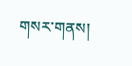གསར་གནས།